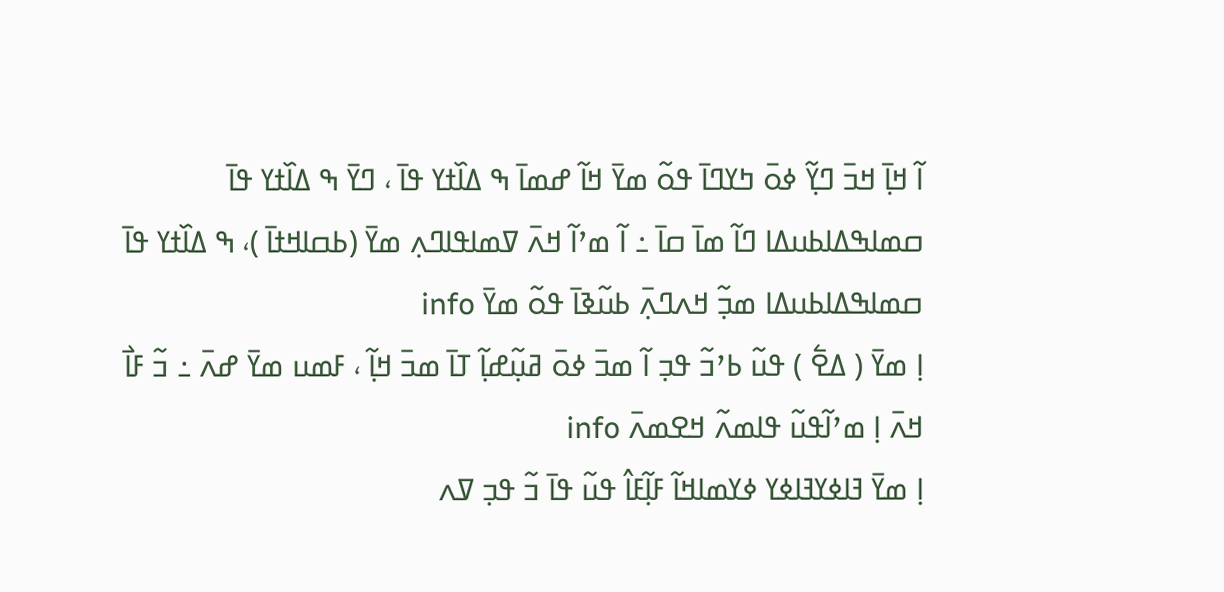ߊ߬ ߞߊ߲߫ ߞߏ߫ ߣߌ߲߬ ߦߋ߫ ߤߌߣߊ߫ ߟߋ߬ ߘߌ߫ ߞߊ߬ ߝߘߊ߫ ߒ ߡߊ߰ߙߌ ߟߊ߫ ، ߣߌ߫ ߒ ߡߊ߰ߙߌ ߟߊ߫ ߛߘߊߒߡߊߕߎߡߊ ߣߊ߬ ߘߊ߫ ߛߊ߫ ߸ ߊ߬ ߘߴߊ߬ ߞߍ߫ ߜߘߊߟߊߣߍ߲ ߘߌ߫ (ߕߛߊߞߙߊ߫ )، ߒ ߡߊ߰ߙߌ ߟߊ߫ ߛߘߊߒߡߊߕߎߡߊ ߘߏ߲߬ ߞߍߣߍ߲߫ ߕߎ߬ߢߊ߫ ߟߋ߬ ߘߌ߫ info
ߊ߲ ߘߌ߫ ( ߡߐ߱ ) ߟߎ߬ ߕߴߏ߬ ߟߏ߲ ߊ߬ ߘߏ߫ ߦߋ߫ ߥߎ߲߬ߝߊ߲߬ ߠߊ߫ ߘߏ߫ ߞߊ߲߬ ، ߓߘߎ ߘߌ߫ ߝߍ߫ ߸ ߏ߬ ߓߊ߯ ߞߍ߫ ߊ߲ ߘߴߊ߬ߟߎ߬ ߟߊߘߍ߬ ߞߐߘߍ߫ info
ߊ߲ ߘߌ߫ ߔߊߦߌߔߊߦߌ ߦߌߘߊߞߊ߬ ߓߊ߲߬ߓߊ߮ ߟߎ߬ ߟߊ߫ ߏ߬ ߟߏ߲ ߜߍ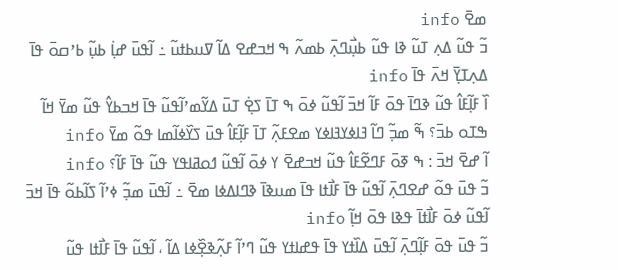ߘߐ߫ info
ߏ߬ ߟߎ߬ ߡߍ߲ ߠߎ߬ ߢߊ ߟߎ߬ ߕߎ߲߯ߣߍ߲߫ ߕߘߍ߬ ߒ ߞߏߝߐ ߡߊ߬ ߜߎߕߙߎ߬ ߸ ߊ߬ߟߎ߫ ߝߊ߲߭ ߕߎ߲߬ ߕߴߛߋ߫ ߟߊ߫ ߡߍ߲ߠߌ߲߫ ߞߍ߫ ߟߊ߫ info
ߊ߰ ߓߊ߲߬ߓߊ߮ ߟߎ߬ ߢߣߊ߫ ߟߋ߫ ߓߊ߬ ߞߏ߫ ߊ߬ߟߎ߬ ߦߋ߫ ߒ ߠߊ߫ ߖߐ߲߭ ߠߎ߫ ߡߌ߬ߘߴߊ߬ߟߎ߬ ߟߊ߫ ߞߏߕߌ߮ ߟߎ߬ ߘߌ߫ ߞߊ߬ ߒߠߋ ߕߏ߫؟ ߒ߬ ߘߏ߲߬ ߣߊ߬ ߔߊߦߌߔߊߦߌ ߘߐߓߍ߲߬ ߠߊ߫ ߓߊ߲߬ߓߊ߮ ߟߎ߫ ߖߌ߰ߦߊ߬ߘߊ ߟߋ߬ ߘߌ߫ info
ߊ߬ ߝߐ߫ ߞߏ߫ : ߒ ߧߋ߫ ߓߣߐ߬ߓߊ߮ ߟߎ߬ ߞߏߝߐ߫ ߌ ߦߋ߫ ߊ߬ߟߎ߬ ߗߋߥߊߟߌ ߟߎ߬ ߟߊ߫ ߓߊ߬؟ info
ߏ߬ ߟߎ߫ ߟߋ߬ ߝߐߣߍ߲߫ ߊ߬ߟߎ߬ ߟߊ߫ ߓߊ߯ߙߊ ߟߊ߫ ߘߎߢߊ߫ ߢߣߊߡߦߊ ߘߐ߫ ߸ ߊ߬ߟߎ߫ ߘߏ߲߬ ߦߴߊ߬ ߖߊ߬ߕߋ߬ ߟߊ߫ ߞߏ߫ ߊ߬ߟߎ߬ ߦߋ߫ ߓߊ߯ߙߊ߫ ߟߢߊ ߟߋ߫ ߞߊ߲߬ info
ߏ߬ ߟߎ߫ ߟߋ߫ ߓߊ߲߬ߣߍ߲߫ ߊ߬ߟߎ߫ ߡߊ߰ߙߌ ߟߊ߫ ߟߝߊߙߌ ߟߎ߬ ߣߴߊ߬ ߓߍ߲߬ߢߐ߲߰ߦߊ ߡߊ߬ ، ߊ߬ߟߎ߬ ߟߊ߫ ߓߊ߯ߙߊ ߟߎ߬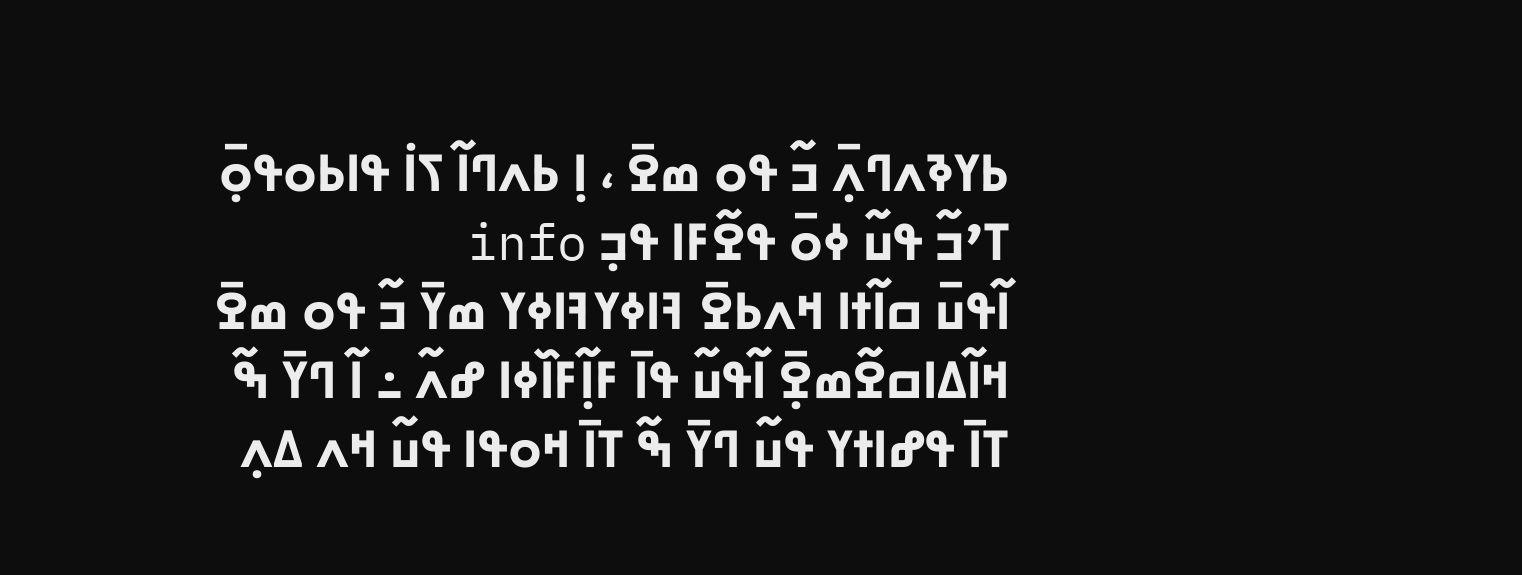ߕߌߢߍߣߍ߲߫ ߏ߬ ߟߋ ߘߐ߫ ، ߊ߲ ߕߍߣߊ߬ ߖߊ߭ ߟߊߕߋߟߋ߲߫ ߠߴߏ߬ ߟߎ߬ ߦߋ߫ ߟߐ߬ߓߊ ߟߏ߲ info
ߊ߬ߟߎ߫ ߛߊ߬ߙߊ ߞߍߕߐ߫ ߔߊߦߌߔߊߦߌ ߘߌ߫ ߏ߬ ߟߋ ߘߐ߫ ߞߊ߬ߡߊߛߐ߬ߘߐ߲߫ ߊ߬ߟߎ߬ ߟߊ߫ ߓߊ߲߬ߓߊ߰ߦߊ ߝߍ߬ ߸ ߊ߬ ߣߌ߫ ߒ߬ ߠߊ߫ ߟߝߊߙߌ ߟߎ߬ ߣߌ߫ ߒ߬ ߠߊ߫ ߞߋߟߊ ߟߎ߬ ߞߍ ߡߍ߲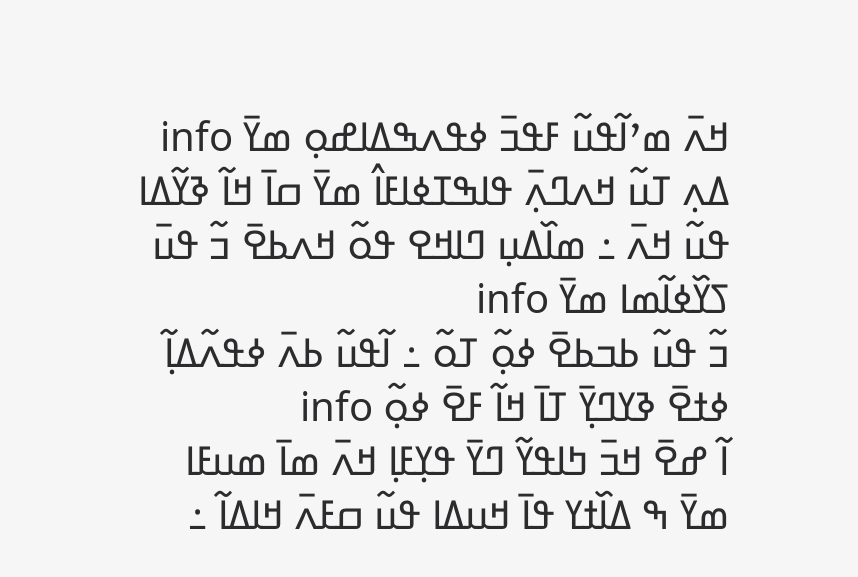ߞߍ߫ ߘߴߊ߬ߟߎ߬ ߓߟߏ߫ ߦߟߍߒߡߊߝߋ߲ ߘߌ߫ info
ߡߍ߲ ߠߎ߬ ߞߍߣߍ߲߫ ߟߊߒߠߦߊߓߊ߮ ߘߌ߫ ߛߊ߫ ߞߊ߬ ߢߌ߬ߡߊ ߟߎ߬ ߞߍ߫ ߸ ߘߊ߰ߡߎ߲ ߣߊߞߐ ߟߋ߬ ߞߍߕߐ߫ ߏ߬ ߟߎ߫ ߖߌ߰ߦߊ߬ߘߊ ߘߌ߫ info
ߏ߬ ߟߎ߬ ߕߏߕߐ߫ ߦߋ߲߬ ߠߋ߬ ߸ ߊ߬ߟߎ߬ ߕߍ߫ ߦߟߍ߬ߡߊ߲߬ ߦߙߐ߫ ߢߌߣߌ߲߫ ߠߊ߫ ߞߊ߬ ߓߐ߫ ߦߋ߲߬ info
ߊ߬ ߝߐ߫ ߞߏ߫ ߤߊߟߌ߬ ߣߌ߫ ߟߌ߲ߓߊ߲ ߞߍ߫ ߘߊ߫ ߘߎߓߊ ߘߌ߫ ߒ ߡߊ߰ߙߌ ߟߊ߫ ߞߎߡߊ ߟߎ߬ ߛߓߍ߫ ߞߊߡߊ߬ ߸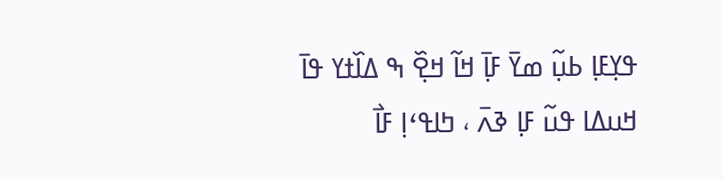ߟߌ߲ߓߊ߲ ߕߎ߲߬ ߘߌ߫ ߓߊ߲߫ ߞߊ߬ ߞߐ߲߰ ߒ ߡߊ߰ߙߌ ߟߊ߫ ߞߎߡߊ ߟߎ߬ ߓߊ߲ ߢߍ߫ ، ߤߊߟߵߊ߲ ߓߊ߯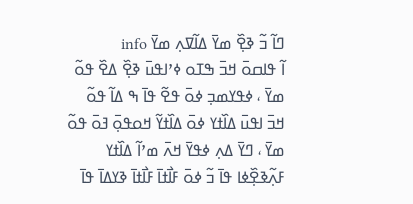ߣߊ߬ ߏ߬ ߢߐ߲߰ ߘߌ߫ ߡߊ߬ߜߍ߲ ߘߌ߫ info
ߊ߬ ߟߊߛߋ߫ ߞߏ߫ ߒߠߋ ߦߴߊߟߎ߫ ߢߐ߲߰ ߡߐ߰ ߟߋ߬ ߘߌ߫ ، ߦߟߌߘߏ߲ ߦߋ߫ ߟߐ߬ ߟߊ߫ ߒ ߡߊ߬ ߟߋ߬ ߞߏ߫ ߊߟߎ߫ ߡߊ߰ߙߌ ߦߋ߫ ߡߊ߰ߙߌ߬ ߞߋߟߋ߲߫ ߔߋ߫ ߟߋ߬ ߘߌ߫ ، ߣߌ߫ ߡߍ߲ ߦߟߌ߫ ߞߍ߫ ߘߴߊ߬ ߡߊ߰ߙߌ ߓߍ߲߬ߢߐ߲߰ߦߊ ߟߊ߫ ߏ߬ ߦߋ߫ ߓߊ߯ߙߊ߫ ߓߊ߯ߙߊ߫ ߢߌߡߊ߫ ߟߊ߫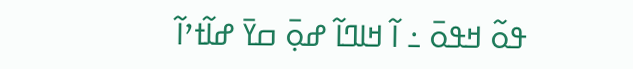ߟߋ߬ ߞߟߋ߫ ߸ ߊ߬ ߞߊߣߊ߬ ߝߋ߲߫ ߛߌ߫ ߝߊ߬ߙߴߊ߬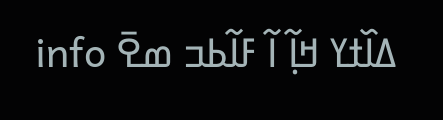ߡߊ߰ߙߌ ߞߊ߲߬ ߊ߬ ߓߊ߬ߕߏ ߘߐ߫ info